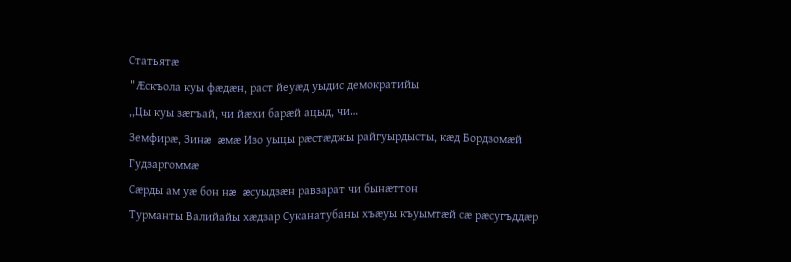Статьятæ
"Æскъола куы фæдæн, раст йеуæд уыдис демократийы
,,Цы куы зæгъай, чи йæхи барæй ацыд, чи…
Земфирæ, Зинæ æмæ Изо уыцы рæстæджы райгуырдысты, кæд Бордзомæй
Гудзаргоммæ
Сæрды ам уæ бон нæ æсуыдзæн равзарат чи бынæттон
Турманты Валийайы хæдзар Суканатубаны хъæуы къуымтæй сæ рæсугъддæр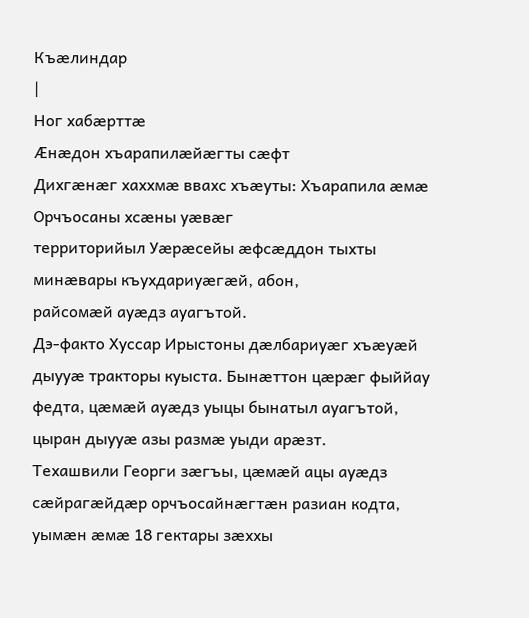Къæлиндар
|
Ног хабæрттæ
Æнæдон хъарапилæйæгты сæфт
Дихгæнæг хаххмæ ввахс хъæуты: Хъарапила æмæ Орчъосаны хсæны уæвæг
территорийыл Уæрæсейы æфсæддон тыхты минæвары къухдариуæгæй, абон,
райсомæй ауæдз ауагътой.
Дэ-факто Хуссар Ирыстоны дæлбариуæг хъæуæй дыууæ тракторы куыста. Бынæттон цæрæг фыййау федта, цæмæй ауæдз уыцы бынатыл ауагътой, цыран дыууæ азы размæ уыди арæзт.
Техашвили Георги зæгъы, цæмæй ацы ауæдз сæйрагæйдæр орчъосайнæгтæн разиан кодта, уымæн æмæ 18 гектары зæххы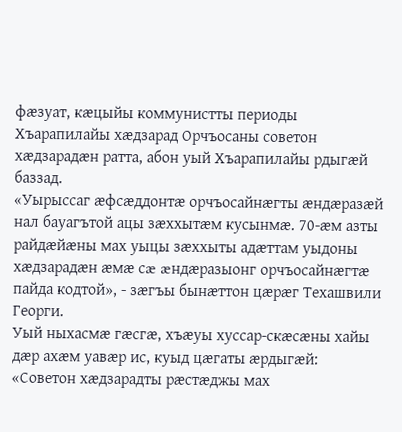фæзуат, кæцыйы коммунистты периоды Хъарапилайы хæдзарад Орчъосаны советон хæдзарадæн ратта, абон уый Хъарапилайы рдыгæй баззад.
«Уырыссаг æфсæддонтæ орчъосайнæгты æндæразæй нал бауагътой ацы зæххытæм кусынмæ. 70-æм азты райдæйæны мах уыцы зæххыты адæттам уыдоны хæдзарадæн æмæ сæ æндæразыонг орчъосайнæгтæ пайда кодтой», - зæгъы бынæттон цæрæг Техашвили Георги.
Уый ныхасмæ гæсгæ, хъæуы хуссар-скæсæны хайы дæр ахæм уавæр ис, куыд цæгаты æрдыгæй:
«Советон хæдзарадты рæстæджы мах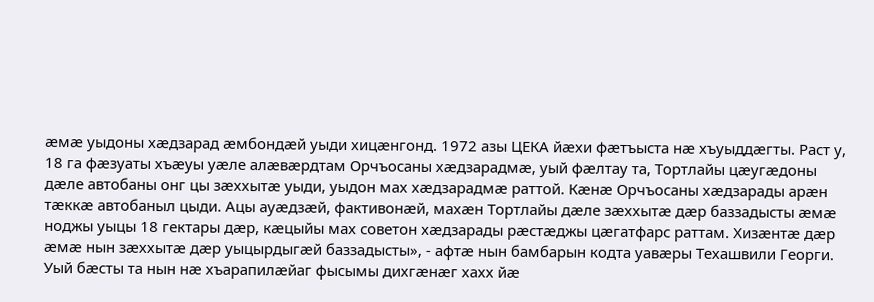æмæ уыдоны хæдзарад æмбондæй уыди хицæнгонд. 1972 азы ЦЕКА йæхи фæтъыста нæ хъуыддæгты. Раст у, 18 га фæзуаты хъæуы уæле алæвæрдтам Орчъосаны хæдзарадмæ, уый фæлтау та, Тортлайы цæугæдоны дæле автобаны онг цы зæххытæ уыди, уыдон мах хæдзарадмæ раттой. Кæнæ Орчъосаны хæдзарады арæн тæккæ автобаныл цыди. Ацы ауæдзæй, фактивонæй, махæн Тортлайы дæле зæххытæ дæр баззадысты æмæ ноджы уыцы 18 гектары дæр, кæцыйы мах советон хæдзарады рæстæджы цæгатфарс раттам. Хизæнтæ дæр æмæ нын зæххытæ дæр уыцырдыгæй баззадысты», - афтæ нын бамбарын кодта уавæры Техашвили Георги.
Уый бæсты та нын нæ хъарапилæйаг фысымы дихгæнæг хахх йæ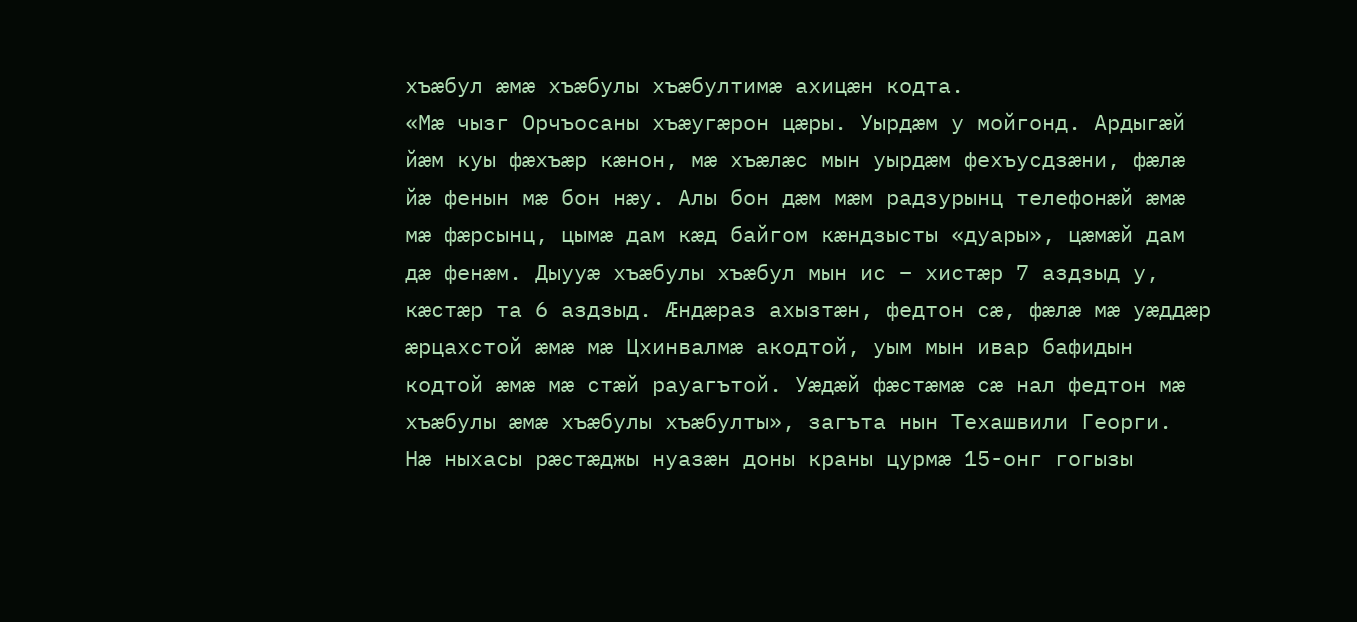хъæбул æмæ хъæбулы хъæбултимæ ахицæн кодта.
«Мæ чызг Орчъосаны хъæугæрон цæры. Уырдæм у мойгонд. Ардыгæй йæм куы фæхъæр кæнон, мæ хъæлæс мын уырдæм фехъусдзæни, фæлæ йæ фенын мæ бон нæу. Алы бон дæм мæм радзурынц телефонæй æмæ мæ фæрсынц, цымæ дам кæд байгом кæндзысты «дуары», цæмæй дам дæ фенæм. Дыууæ хъæбулы хъæбул мын ис – хистæр 7 аздзыд у, кæстæр та 6 аздзыд. Æндæраз ахызтæн, федтон сæ, фæлæ мæ уæддæр æрцахстой æмæ мæ Цхинвалмæ акодтой, уым мын ивар бафидын кодтой æмæ мæ стæй рауагътой. Уæдæй фæстæмæ сæ нал федтон мæ хъæбулы æмæ хъæбулы хъæбулты», загъта нын Техашвили Георги.
Нæ ныхасы рæстæджы нуазæн доны краны цурмæ 15-онг гогызы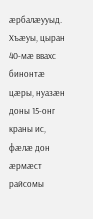æрбалæууыд. Хъæуы, цыран 40-мæ ввахс бинонтæ цæры, нуазæн доны 15-онг краны ис, фæлæ дон æрмæст райсомы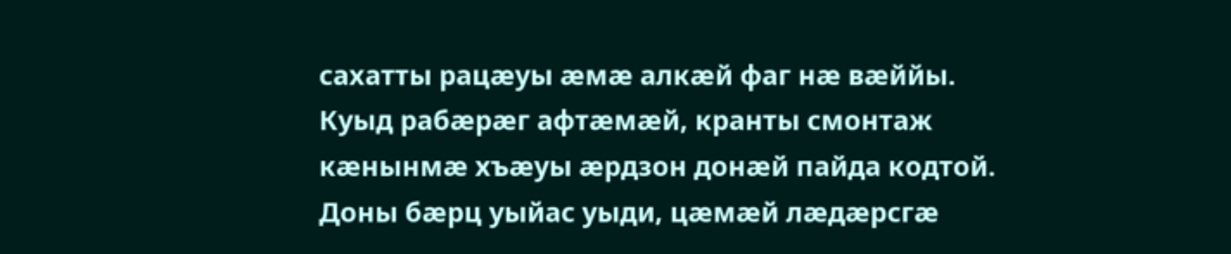сахатты рацæуы æмæ алкæй фаг нæ вæййы.
Куыд рабæрæг афтæмæй, кранты смонтаж кæнынмæ хъæуы æрдзон донæй пайда кодтой. Доны бæрц уыйас уыди, цæмæй лæдæрсгæ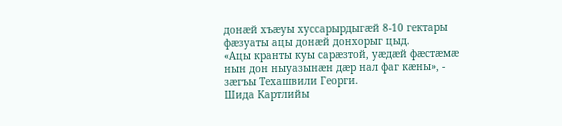донæй хъæуы хуссарырдыгæй 8-10 гектары фæзуаты ацы донæй донхорыг цыд.
«Ацы кранты куы сарæзтой, уæдæй фæстæмæ нын дон ныуазынæн дæр нал фаг кæны», - зæгъы Техашвили Георги.
Шида Картлийы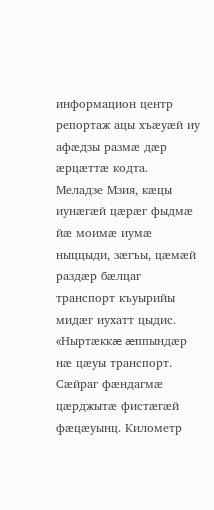информацион центр репортаж ацы хъæуæй иу афæдзы размæ дæр æрцæттæ кодта.
Меладзе Мзия, кæцы иунæгæй цæрæг фыдмæ йæ моимæ иумæ ныццыди, зæгъы, цæмæй раздæр бæлцаг транспорт къуырийы мидæг иухатт цыдис.
«Ныртæккæ æппындæр нæ цæуы транспорт. Сæйраг фæндагмæ цæрджытæ фистæгæй фæцæуынц. Километр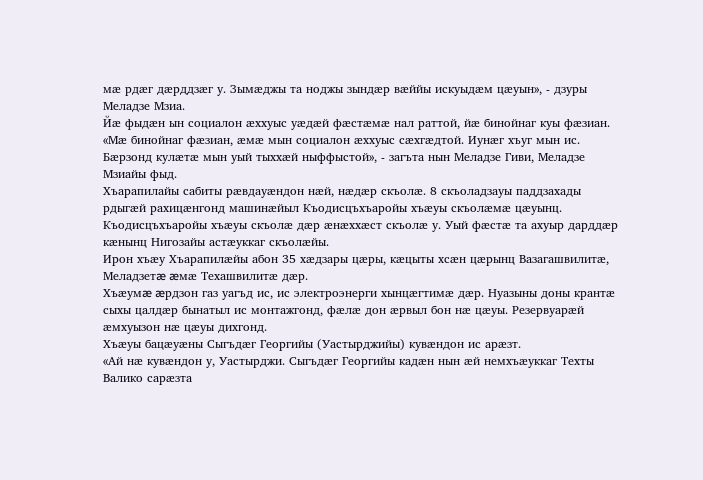мæ рдæг дæрддзæг у. Зымæджы та ноджы зындæр вæййы искуыдæм цæуын», - дзуры Меладзе Мзиа.
Йæ фыдæн ын социалон æххуыс уæдæй фæстæмæ нал раттой, йæ бинойнаг куы фæзиан. «Мæ бинойнаг фæзиан, æмæ мын социалон æххуыс сæхгæдтой. Иунæг хъуг мын ис. Бæрзонд кулæтæ мын уый тыххæй ныффыстой», - загъта нын Меладзе Гиви, Меладзе Мзиайы фыд.
Хъарапилайы сабиты рæвдауæндон нæй, нæдæр скъолæ. 8 скъоладзауы паддзахады рдыгæй рахицæнгонд машинæйыл Къодисцъхъаройы хъæуы скъолæмæ цæуынц. Къодисцъхъаройы хъæуы скъолæ дæр æнæххæст скъолæ у. Уый фæстæ та ахуыр дарддæр кæнынц Нигозайы астæуккаг скъолæйы.
Ирон хъæу Хъарапилæйы абон 35 хæдзары цæры, кæцыты хсæн цæрынц Вазагашвилитæ, Меладзетæ æмæ Техашвилитæ дæр.
Хъæумæ æрдзон газ уагъд ис, ис электроэнерги хынцæгтимæ дæр. Нуазыны доны крантæ сыхы цалдæр бынатыл ис монтажгонд, фæлæ дон æрвыл бон нæ цæуы. Резервуарæй æмхуызон нæ цæуы дихгонд.
Хъæуы бацæуæны Сыгъдæг Георгийы (Уастырджийы) кувæндон ис арæзт.
«Ай нæ кувæндон у, Уастырджи. Сыгъдæг Георгийы кадæн нын æй немхъæуккаг Техты Валико сарæзта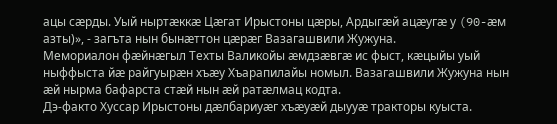ацы сæрды. Уый ныртæккæ Цæгат Ирыстоны цæры, Ардыгæй ацæугæ у (90-æм азты)», - загъта нын бынæттон цæрæг Вазагашвили Жужуна.
Мемориалон фæйнæгыл Техты Валикойы æмдзæвгæ ис фыст, кæцыйы уый ныффыста йæ райгуырæн хъæу Хъарапилайы номыл. Вазагашвили Жужуна нын æй нырма бафарста стæй нын æй ратæлмац кодта.
Дэ-факто Хуссар Ирыстоны дæлбариуæг хъæуæй дыууæ тракторы куыста.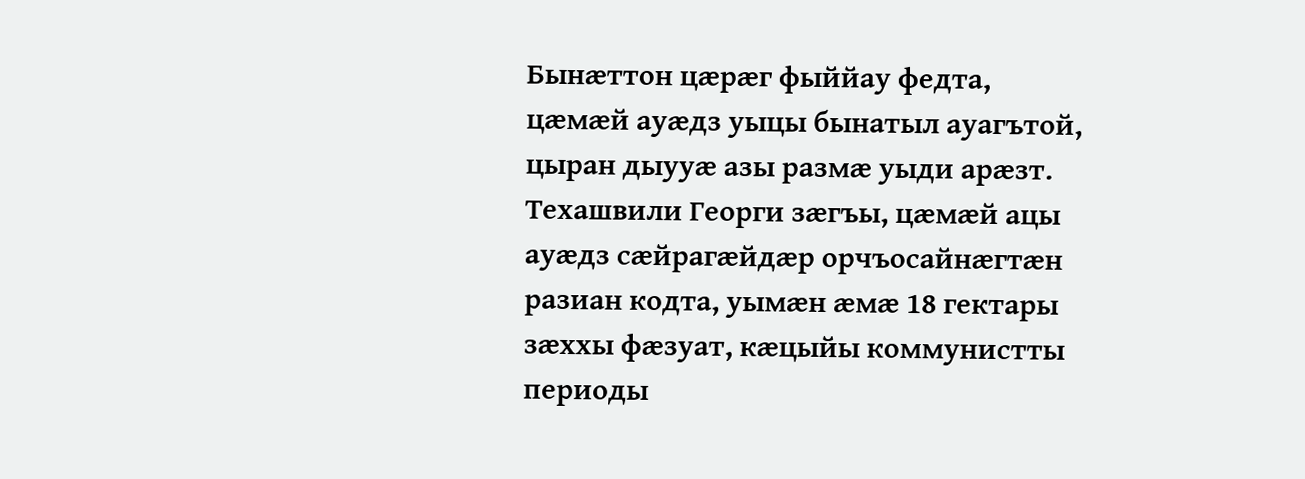Бынæттон цæрæг фыййау федта, цæмæй ауæдз уыцы бынатыл ауагътой, цыран дыууæ азы размæ уыди арæзт.
Техашвили Георги зæгъы, цæмæй ацы ауæдз сæйрагæйдæр орчъосайнæгтæн разиан кодта, уымæн æмæ 18 гектары зæххы фæзуат, кæцыйы коммунистты периоды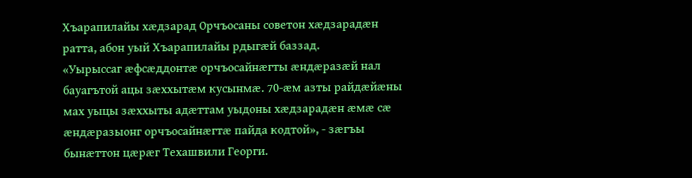Хъарапилайы хæдзарад Орчъосаны советон хæдзарадæн ратта, абон уый Хъарапилайы рдыгæй баззад.
«Уырыссаг æфсæддонтæ орчъосайнæгты æндæразæй нал бауагътой ацы зæххытæм кусынмæ. 70-æм азты райдæйæны мах уыцы зæххыты адæттам уыдоны хæдзарадæн æмæ сæ æндæразыонг орчъосайнæгтæ пайда кодтой», - зæгъы бынæттон цæрæг Техашвили Георги.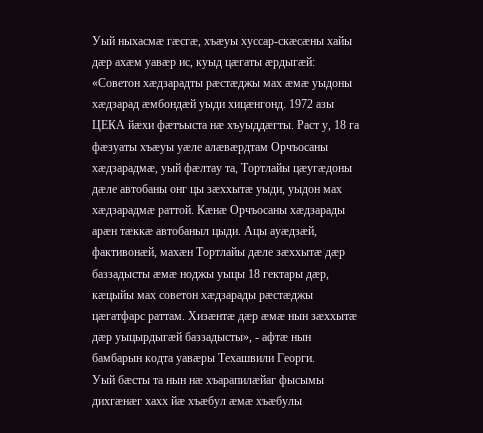Уый ныхасмæ гæсгæ, хъæуы хуссар-скæсæны хайы дæр ахæм уавæр ис, куыд цæгаты æрдыгæй:
«Советон хæдзарадты рæстæджы мах æмæ уыдоны хæдзарад æмбондæй уыди хицæнгонд. 1972 азы ЦЕКА йæхи фæтъыста нæ хъуыддæгты. Раст у, 18 га фæзуаты хъæуы уæле алæвæрдтам Орчъосаны хæдзарадмæ, уый фæлтау та, Тортлайы цæугæдоны дæле автобаны онг цы зæххытæ уыди, уыдон мах хæдзарадмæ раттой. Кæнæ Орчъосаны хæдзарады арæн тæккæ автобаныл цыди. Ацы ауæдзæй, фактивонæй, махæн Тортлайы дæле зæххытæ дæр баззадысты æмæ ноджы уыцы 18 гектары дæр, кæцыйы мах советон хæдзарады рæстæджы цæгатфарс раттам. Хизæнтæ дæр æмæ нын зæххытæ дæр уыцырдыгæй баззадысты», - афтæ нын бамбарын кодта уавæры Техашвили Георги.
Уый бæсты та нын нæ хъарапилæйаг фысымы дихгæнæг хахх йæ хъæбул æмæ хъæбулы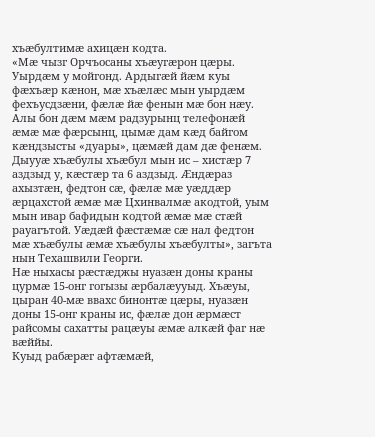хъæбултимæ ахицæн кодта.
«Мæ чызг Орчъосаны хъæугæрон цæры. Уырдæм у мойгонд. Ардыгæй йæм куы фæхъæр кæнон, мæ хъæлæс мын уырдæм фехъусдзæни, фæлæ йæ фенын мæ бон нæу. Алы бон дæм мæм радзурынц телефонæй æмæ мæ фæрсынц, цымæ дам кæд байгом кæндзысты «дуары», цæмæй дам дæ фенæм. Дыууæ хъæбулы хъæбул мын ис – хистæр 7 аздзыд у, кæстæр та 6 аздзыд. Æндæраз ахызтæн, федтон сæ, фæлæ мæ уæддæр æрцахстой æмæ мæ Цхинвалмæ акодтой, уым мын ивар бафидын кодтой æмæ мæ стæй рауагътой. Уæдæй фæстæмæ сæ нал федтон мæ хъæбулы æмæ хъæбулы хъæбулты», загъта нын Техашвили Георги.
Нæ ныхасы рæстæджы нуазæн доны краны цурмæ 15-онг гогызы æрбалæууыд. Хъæуы, цыран 40-мæ ввахс бинонтæ цæры, нуазæн доны 15-онг краны ис, фæлæ дон æрмæст райсомы сахатты рацæуы æмæ алкæй фаг нæ вæййы.
Куыд рабæрæг афтæмæй,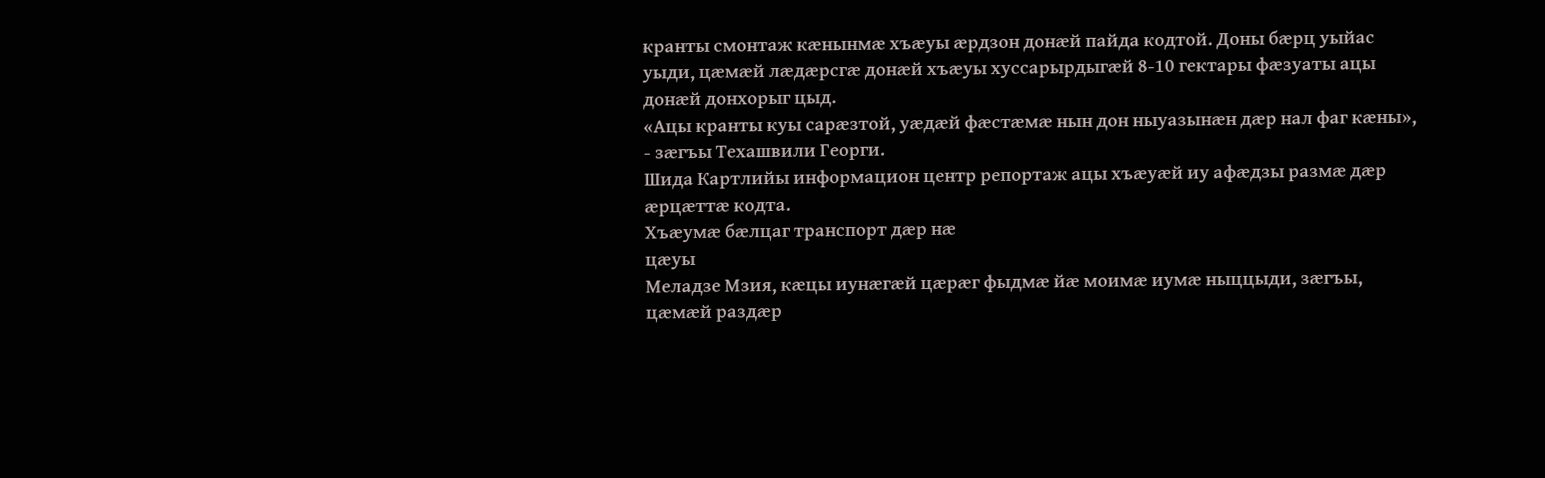кранты смонтаж кæнынмæ хъæуы æрдзон донæй пайда кодтой. Доны бæрц уыйас уыди, цæмæй лæдæрсгæ донæй хъæуы хуссарырдыгæй 8-10 гектары фæзуаты ацы донæй донхорыг цыд.
«Ацы кранты куы сарæзтой, уæдæй фæстæмæ нын дон ныуазынæн дæр нал фаг кæны», - зæгъы Техашвили Георги.
Шида Картлийы информацион центр репортаж ацы хъæуæй иу афæдзы размæ дæр æрцæттæ кодта.
Хъæумæ бæлцаг транспорт дæр нæ
цæуы
Меладзе Мзия, кæцы иунæгæй цæрæг фыдмæ йæ моимæ иумæ ныццыди, зæгъы, цæмæй раздæр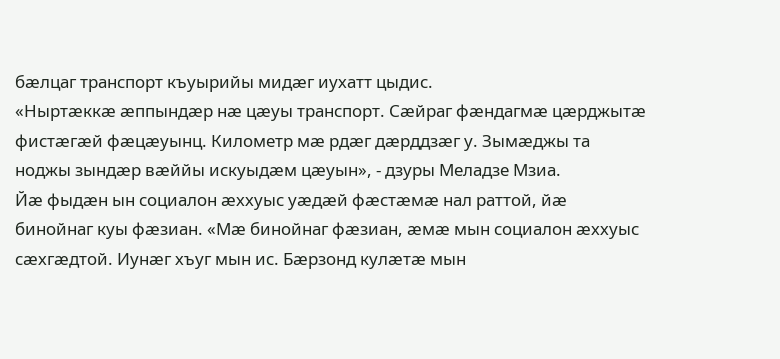бæлцаг транспорт къуырийы мидæг иухатт цыдис.
«Ныртæккæ æппындæр нæ цæуы транспорт. Сæйраг фæндагмæ цæрджытæ фистæгæй фæцæуынц. Километр мæ рдæг дæрддзæг у. Зымæджы та ноджы зындæр вæййы искуыдæм цæуын», - дзуры Меладзе Мзиа.
Йæ фыдæн ын социалон æххуыс уæдæй фæстæмæ нал раттой, йæ бинойнаг куы фæзиан. «Мæ бинойнаг фæзиан, æмæ мын социалон æххуыс сæхгæдтой. Иунæг хъуг мын ис. Бæрзонд кулæтæ мын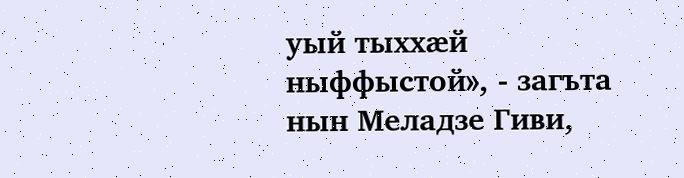уый тыххæй ныффыстой», - загъта нын Меладзе Гиви,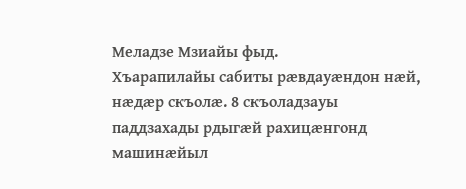Меладзе Мзиайы фыд.
Хъарапилайы сабиты рæвдауæндон нæй, нæдæр скъолæ. 8 скъоладзауы паддзахады рдыгæй рахицæнгонд машинæйыл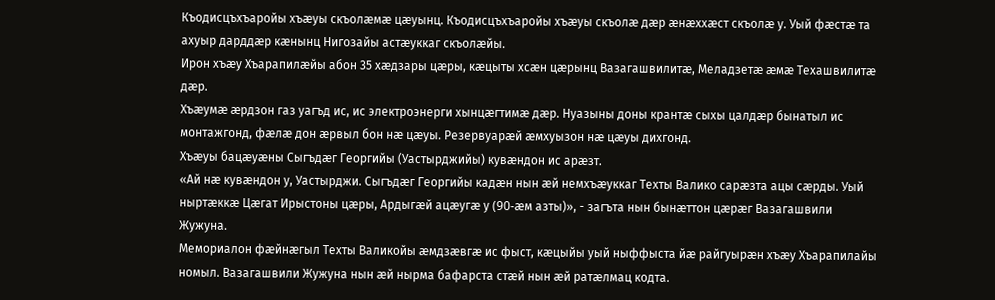Къодисцъхъаройы хъæуы скъолæмæ цæуынц. Къодисцъхъаройы хъæуы скъолæ дæр æнæххæст скъолæ у. Уый фæстæ та ахуыр дарддæр кæнынц Нигозайы астæуккаг скъолæйы.
Ирон хъæу Хъарапилæйы абон 35 хæдзары цæры, кæцыты хсæн цæрынц Вазагашвилитæ, Меладзетæ æмæ Техашвилитæ дæр.
Хъæумæ æрдзон газ уагъд ис, ис электроэнерги хынцæгтимæ дæр. Нуазыны доны крантæ сыхы цалдæр бынатыл ис монтажгонд, фæлæ дон æрвыл бон нæ цæуы. Резервуарæй æмхуызон нæ цæуы дихгонд.
Хъæуы бацæуæны Сыгъдæг Георгийы (Уастырджийы) кувæндон ис арæзт.
«Ай нæ кувæндон у, Уастырджи. Сыгъдæг Георгийы кадæн нын æй немхъæуккаг Техты Валико сарæзта ацы сæрды. Уый ныртæккæ Цæгат Ирыстоны цæры, Ардыгæй ацæугæ у (90-æм азты)», - загъта нын бынæттон цæрæг Вазагашвили Жужуна.
Мемориалон фæйнæгыл Техты Валикойы æмдзæвгæ ис фыст, кæцыйы уый ныффыста йæ райгуырæн хъæу Хъарапилайы номыл. Вазагашвили Жужуна нын æй нырма бафарста стæй нын æй ратæлмац кодта.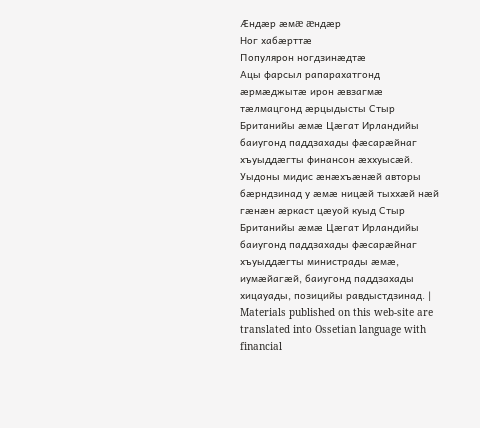Æндæр æмæ æндæр
Ног хабæрттæ
Популярон ногдзинæдтæ
Ацы фарсыл рапарахатгонд æрмæджытæ ирон æвзагмæ тæлмацгонд æрцыдысты Стыр Британийы æмæ Цæгат Ирландийы баиугонд паддзахады фæсарæйнаг хъуыддæгты финансон æххуысæй. Уыдоны мидис æнæхъæнæй авторы бæрндзинад у æмæ ницæй тыххæй нæй гæнæн æркаст цæуой куыд Стыр Британийы æмæ Цæгат Ирландийы баиугонд паддзахады фæсарæйнаг хъуыддæгты министрады æмæ, иумæйагæй, баиугонд паддзахады хицауады, позицийы равдыстдзинад. |
Materials published on this web-site are translated into Ossetian language with financial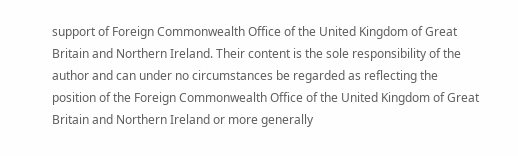support of Foreign Commonwealth Office of the United Kingdom of Great Britain and Northern Ireland. Their content is the sole responsibility of the author and can under no circumstances be regarded as reflecting the position of the Foreign Commonwealth Office of the United Kingdom of Great Britain and Northern Ireland or more generally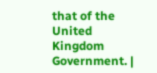that of the United Kingdom Government. |